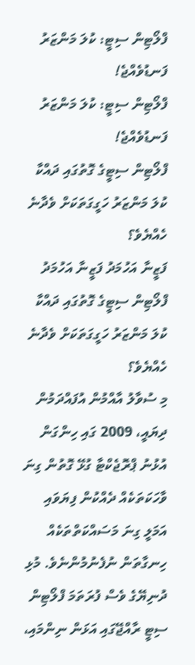ފްލޯޓިން ސިޓީ: ކުލަ މަންޒަރު ފަނޑުވެއްޖެ!
ފްލޯޓިން ސިޓީ: ކުލަ މަންޒަރު ފަނޑުވެއްޖެ!
ފްލޯޓިން ސިޓީގެ ގޮތުގައި ދައްކާ ކުލަ މަންޒަރު ހަގީގަތަކަށް ވެދާނެ ހެއްޔެވެ؟
ފަޒީނާ އަހުމަދު ފަޒީނާ އަހުމަދު
ފްލޯޓިން ސިޓީގެ ގޮތުގައި ދައްކާ ކުލަ މަންޒަރު ހަގީގަތަކަށް ވެދާނެ ހެއްޔެވެ؟
މި ސުވާލު އާއްމުން އުފައްދަމުން ދިޔައީ، 2009 ގައި ހިންގަން އުޅުނު ޕްރޮޖެކްޓާ ގުޅޭ ގޮތުން ގިނަ ވާހަކަތަކެއް ދެއްކުން ފިޔަވައި އަމަލީ ގިނަ މަސައްކަތްތަކެއް ހިނގާތަން ނުފެނުމުންނެވެ. މުޅި ދުނިޔޭގެ ވެސް ފުރަތަމަ ފްލޯޓިން ސިޓީ ރާއްޖޭގައި އަޅަން ނިންމައި،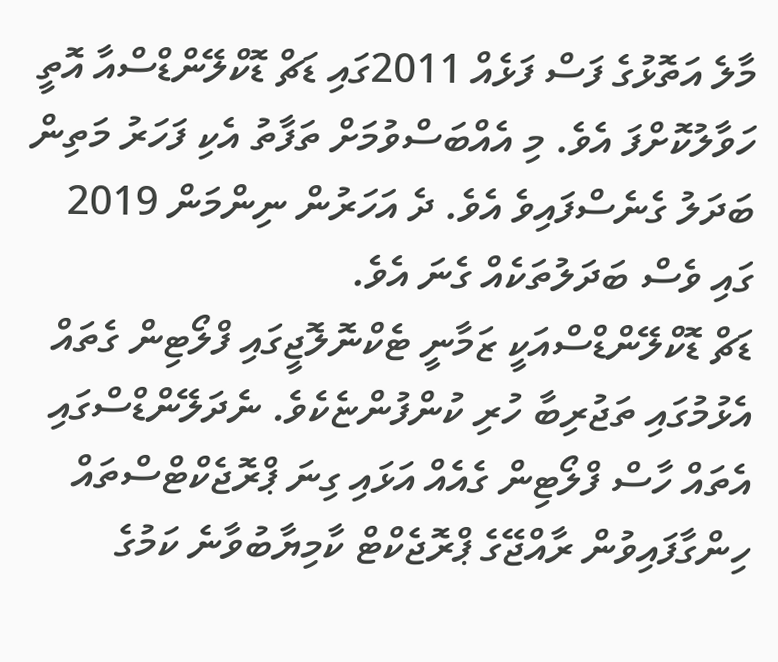މާލެ އަތޮޅުގެ ފަސް ފަޅެއް 2011ގައި ޑަޗް ޑޮކްލޭންޑްސްއާ އޮތީ ހަވާލުކޮށްފަ އެވެ. މި އެއްބަސްވުމަށް ތަފާތު އެކި ފަހަރު މަތިން ބަދަލު ގެނެސްފައިވެ އެވެ. ދެ އަހަރުން ނިންމަން 2019 ގައި ވެސް ބަދަލުތަކެއް ގެނަ އެވެ.
ޑަޗް ޑޮކްލޭންޑްސްއަކީ ޒަމާނީ ޓެކްނޮލޮޖީގައި ފްލޯޓިން ގެތައް އެޅުމުގައި ތަޖުރިބާ ހުރި ކުންފުންޏެކެވެ. ނެދަލޭންޑްސްގައި އެތައް ހާސް ފްލޯޓިން ގެއެއް އަޅައި ގިނަ ޕްރޮޖެކްޓްސްތައް ހިންގާފައިވުން ރާއްޖޭގެ ޕްރޮޖެކްޓް ކާމިޔާބުވާނެ ކަމުގެ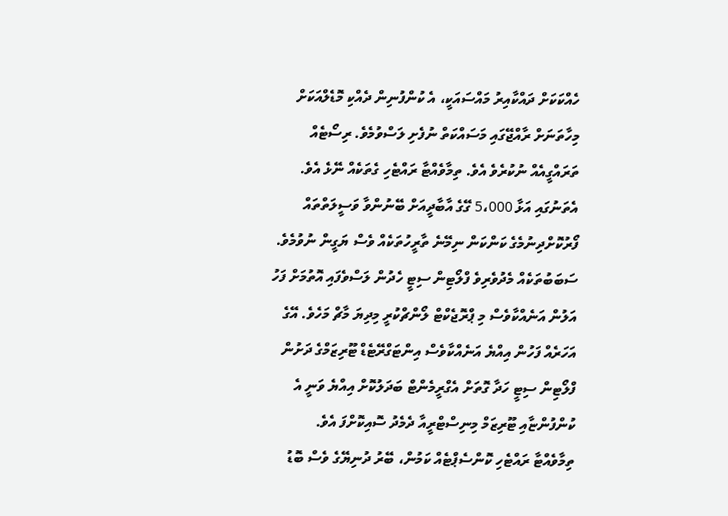ހެއްކަކަށް ދައްކާއިރު މައްސައަކީ، އެ ކުންފުނިން ދެއްކި މޮޑެލްއަކަށް މިހާތަނަށް ރާއްޖޭގައި މަސައްކަތް ނުފެށި ލަސްވުމެވެ. ރިސޯޓެއް ތަރައްގީއެއް ނުކުރެވެ އެވެ. ތިމާވެއްޓާ ރައްޓެހި ގެތަކެއް ނޭޅެ އެވެ. އެތަނުގައި އަޅާ 5،000 ގޭގެ އާބާދީއަށް ބޭނުންވާ ވަސީލަތްތައް ފޯރުކޮށްދިނުމެގެ ކަންކަން ނިމޭނެ ތާރީހުތަކެއް ވެސް ޔަގީން ނުވުމެވެ.
ސަބަބުތަކެއް މެދުވެރިވެ ފްލޯޓިން ސިޓީ ހެދުން ލަސްވެފައި އޮތުމަށް ފަހު އަލުން އަނެއްކާވެސް މި ޕްރޮޖެކްޓް ލޯންޗްކުރީ މިދިޔަ މާޗް މަހެވެ. އޭގެ އަހަރެއް ފަހުން އިއްޔެ އަނެއްކާވެސް އިންޓަގްރޭޓެޑް ޓޫރިޒަމްގެ ދަށުން ފްލޯޓިން ސިޓީ ހަދާ ގޮތަށް އެގްރީމެންޓް ބަދަލުކޮށް އިއްޔެ ވަނީ އެ ކުންފުންޏާއި ޓޫރިޒަމް މިނިސްޓްރީއާ ދެމެދު ސޮއިކޮށްފަ އެވެ.
ތިމާވެއްޓާ ރައްޓެހި ކޮންސެޕްޓެއް ކަމުން، ބޭރު ދުނިޔޭގެ ވެސް ބޮޑު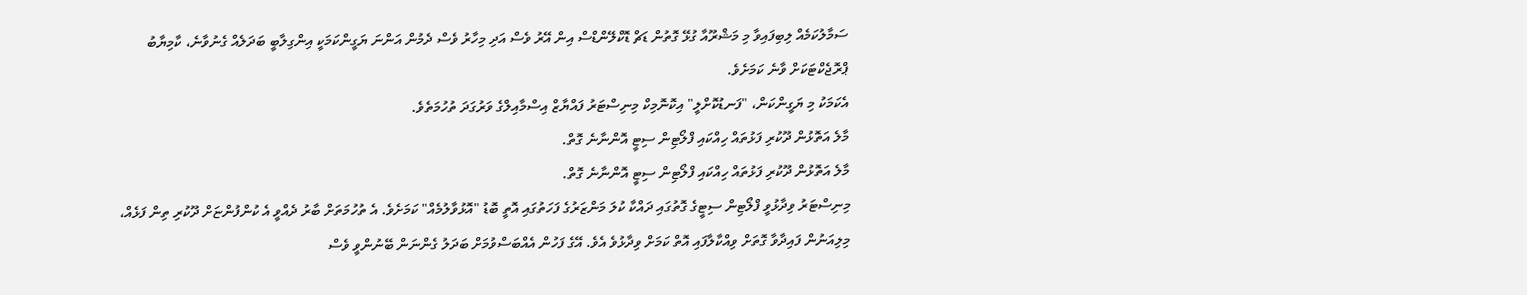ސަމާލުކަމެއް ލިބިފައިވާ މި މަޝްރޫއާ ގުޅޭ ގޮތުން ޑަޗް ޑޮކްލޭންޑްސް އިން އޭރު ވެސް އަދި މިހާރު ވެސް ދެމުން އަންނަ ޔަގީންކަމަކީ އިންގިލާބީ ބަދަލެއް ގެނުވާނެ، ކާމިޔާބު ޕްރޮޖެކްޓަކަށް ވާނެ ކަމަށެވެ.
އެކަމަކު މި ޔަގީންކަން، "ފަނޑުކޮށްލީ" އިކޮނޮމިކް މިނިސްޓަރު ފައްޔާޒް އިސްމާއިލްގެ ވަރުގަދަ ތުހުމަތެވެ.
މާލެ އަތޮޅުން ދޫކުރި ފަޅުތައް ހިއްކައި ފްލޯޓިން ސިޓީ އޮންނާނެ ގޮތް.
މާލެ އަތޮޅުން ދޫކުރި ފަޅުތައް ހިއްކައި ފްލޯޓިން ސިޓީ އޮންނާނެ ގޮތް.
މިނިސްޓަރު ވިދާޅުވީ ފްލޯޓިން ސިޓީގެ ގޮތުގައި ދައްކާ ކުލަ މަންޒަރުގެ ފަހަތުގައި އޮތީ ބޮޑު "އޮޅުވާލުމެއް" ކަމަށެވެ. އެ ތުހުމަތަށް ބާރު ދެއްވީ އެ ކުންފުންޏަށް ދޫކުރި ތިން ފަޅެއް، މިލިއަނުން ފައިދާވާ ގޮތަށް ވިއްކާލާފައި އޮތް ކަމަށް ވިދާޅުވެ އެވެ. އޭގެ ފަހުން އެއްބަސްވުމަށް ބަދަލު ގެންނަން ބޭނުންވީ ވެސް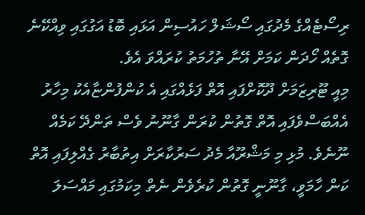ރިސޯޓެއްގެ މެދުގައި ސޯޝަލް ހައުސިން އަޅައި ބޮޑު އަގުގައި ވިއްކޭނެ ގޮތެއް ހޯދަން ކަމަށް އޭނާ ތުހުމަތު ކުރައްވަ އެވެ.
މިއީ ޓޫރިޒަމަށް ދޫކޮށްފައި އޮތް ފަޅެއްގައި އެ ކުންފުންޏާއެކު މިހާރު އެއްބަސްވެފައި އޮތް ގޮތުން ކުރަން ގާނޫނު ވެސް ތަންދޭ ކަމެއް ނޫނެވެ. މުޅި މި މަޝްރޫއާ މެދު ސަރުކާރަށް އިތުބާރު ގެއްލިފައި އޮތް ކަން ހާމަވީ، ގާނޫނީ ގޮތުން ކުރެވެން ނެތް މިކަމުގައި މައްސަލަ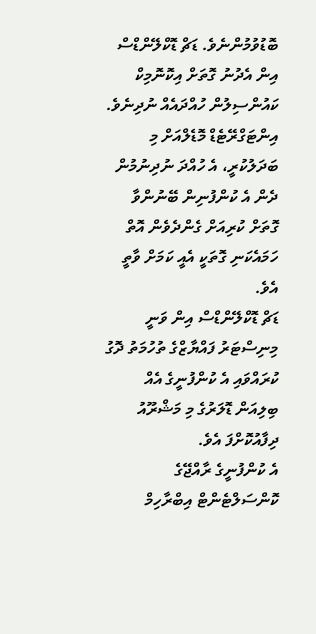ބޮޑުވުމުންނެވެ. ޑަޗް ޑޮކްލޭންޑްސް އިން އެދުނު ގޮތަށް އިކޮނޮމިކް ކައުންސިލުން ހުއްދައެއް ނުދިނެވެ.
އިންޓަގްރޭޓެޑް މޮޑެލްއަށް މި ބަދަލުކުރީ، އެ ހުއްދަ ނުދިނުމުން ދެން އެ ކުންފުނިން ބޭނުންވާ ގޮތަށް ކުރިއަށް ގެންދެވެން އޮތް ހަމައެކަނި ގޮތަކީ އެއީ ކަމަށް ވާތީ އެވެ.
ޑަޗް ޑޮކްލޭންޑްސް އިން ވަނީ މިނިސްޓަރު ފައްޔާޒްގެ ތުހުމަތު ދޮގު ކުރައްވައި އެ ކުންފުނީގެ އެއް ބިލިއަން ޑޮލަރުގެ މި މަޝްރޫއު ދިފާއުކޮށްފަ އެވެ.
އެ ކުންފުނީގެ ރާއްޖޭގެ ކޮންސަލްޓެންޓް އިބްރާހިމް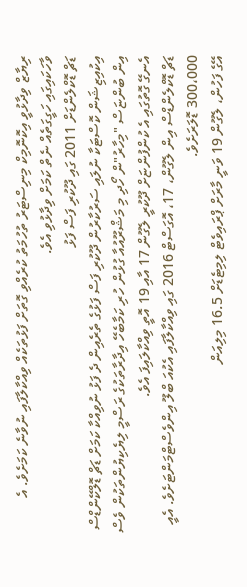ރިޔާޒް ވިދާޅުވީ އިކޮނޮމިކް މިނިސްޓަރު ތުހުމަތު ކުރެއްވި ގޮތަށް ފަޅުތަކެއް ވިއްކާލާފައި ނުވާނެ ކަމަށެވެ. އެ ވާހަކައިގައި ހަގީގަތެއް ނެތް ކަމަށް ވިދާޅުވި އެވެ.
ޑަޗް ޑޮކްލެންޑަށް 2011 ގައި ދޫކުރި ފަސް ފަޅު
އިކުއިޒިޝަން ކޮސްޓަކާ ނުލައި ސަރުކާރުން ދޫކުރި ފަސް ފަޅުގެ ތެރެއިން ދެ ފަޅު ނުވިއްކާ ކަމަށް ޑަޗް ޑޮލްކޭންޑްސް އިން ބުންޏަސް "މިހާރު"ން ހޯދި މި މަޝްރޫއުއާ ގުޅުން ހުރި ކަމާބެހޭ އިދާރާތަކުގެ ރަސްމީ ލިޔެކިޔުންތަކުން ވެސް އެނގޭ ގޮތުގައި އެ ކުންފުންޏަށް ދޫކުރީ ލެގޫން 17 އާއި 19 އޮތީ ވިއްކާލައިފަ އެވެ.
ޑަޗް ޑޮކްލެންޑްސް އިން ލެގޫން، 17، އޮގަސްޓް 2016 ގައި ވިއްކާލާފައި އެކުއަ ބްލޫ އިންވެސްޓްމަންޓަށެވެ. އެއީ 300،000 ޑޮލަރަށެވެ.
އޭގެ ފަހުން، ލެގޫން 19 ވަނީ މާރަށް ޕްރައިވެޓް ލިމިޓެޑަށް 16.5 މިލިއަން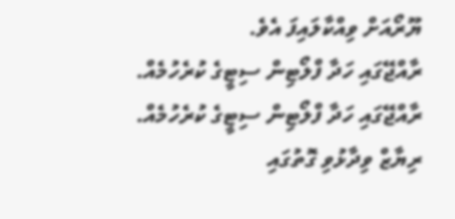ޔޫރޯއަށް ވިއްކާލައިފަ އެވެ.
ރާއްޖޭގައި ހަދާ ފްލޯޓިން ސިޓީގެ ކުރެހުމެއް.
ރާއްޖޭގައި ހަދާ ފްލޯޓިން ސިޓީގެ ކުރެހުމެއް.
ރިޔާޒް ވިދާޅުވި ގޮތުގައި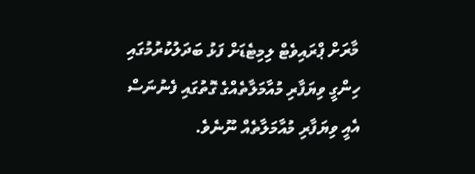މާރަށް ޕްރައިވެޓް ލިމިޓެޑަށް ފަޅު ބަދަލުކުރުމުގައި ހިންގީ ވިޔަފާރި މުއާމަލާތެއްގެ ގޮތުގައި ފެނުނަސް އެއީ ވިޔަފާރި މުއާމަލާތެއް ނޫނެވެ.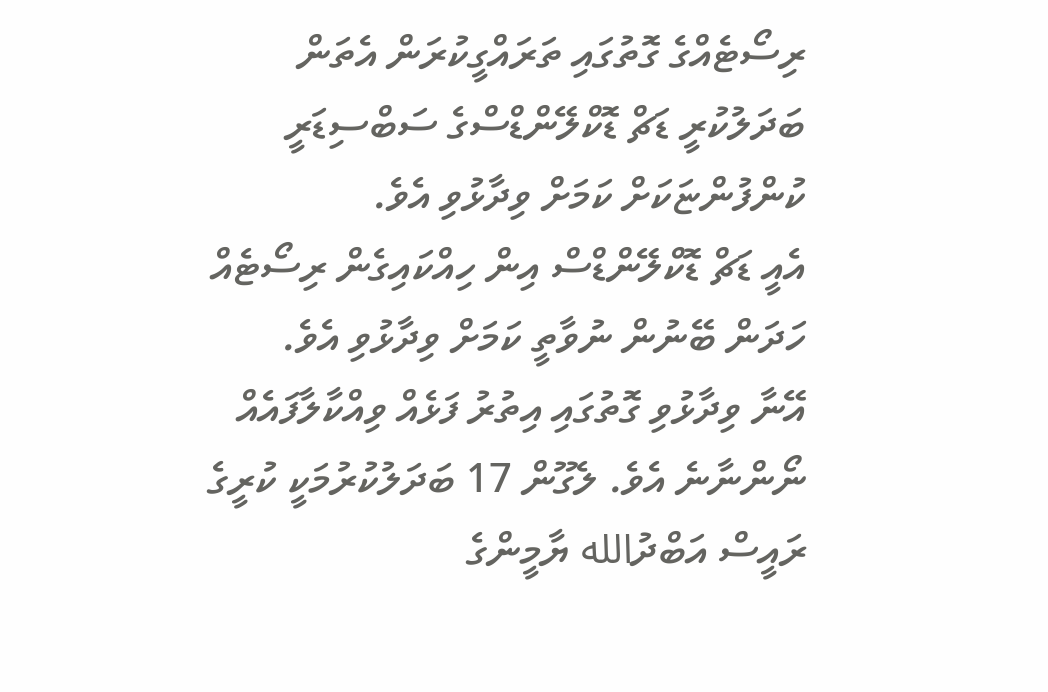ރިސޯޓެއްގެ ގޮތުގައި ތަރައްގީކުރަން އެތަން ބަދަލުކުރީ ޑަޗް ޑޮކްލޭންޑްސްގެ ސަބްސިޑަރީ ކުންފުންޏަކަށް ކަމަށް ވިދާޅުވި އެވެ.
އެއީ ޑަޗް ޑޮކްލޭންޑްސް އިން ހިއްކައިގެން ރިސޯޓެއް ހަދަން ބޭނުން ނުވާތީ ކަމަށް ވިދާޅުވި އެވެ.
އޭނާ ވިދާޅުވި ގޮތުގައި އިތުރު ފަޅެއް ވިއްކާލާފައެއް ނޯންނާނެ އެވެ. ލެގޫން 17 ބަދަލުކުރުމަކީ ކުރީގެ ރައީސް އަބްދުالله ޔާމީންގެ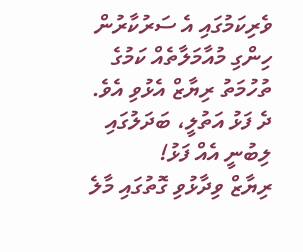ވެރިކަމުގައި އެ ސަރުކާރުން ހިންގި މުއާމަލާތެއް ކަމުގެ ތުހުމަތު ރިޔާޒް އެޅުވި އެވެ.
ދެ ފަޅު އަތުލީ، ބަދަލުގައި ލިބުނީ އެއް ފަޅު!
ރިޔާޒް ވިދާޅުވި ގޮތުގައި މާލެ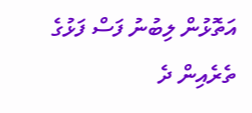އަތޮޅުން ލިބުނު ފަސް ފަޅުގެ ތެރެއިން ދެ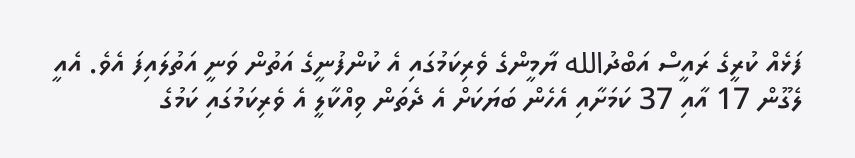ފަޅެއް ކުރީގެ ރައީސް އަބްދުالله ޔާމީންގެ ވެރިކަމުގައި އެ ކުންފުނީގެ އަތުން ވަނީ އަތުލައިފަ އެވެ. އެއީ ލެގޫން 17 އާއި 37 ކަމަށާއި އެހެން ބަޔަކަށް އެ ދެތަން ވިއްކާލީ އެ ވެރިކަމުގައި ކަމުގެ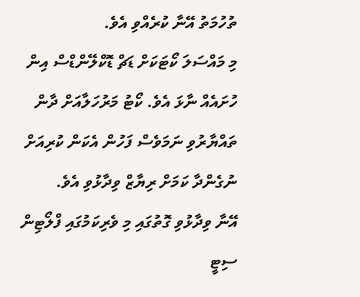ތުހުމަތު އޭނާ ކުރެއްވި އެވެ.
މި މައްސަލަ ކޯޓަކަށް ޑަޗް ޑޮކްލޭންޑްސް އިން ހުށައެއް ނާޅަ އެވެ. ކޯޓު މަރުހަލާއަށް ދާން ތައްޔާރުވި ނަމަވެސް ފަހުން އެކަން ކުރިއަށް ނުގެންދާ ކަމަށް ރިޔާޒް ވިދާޅުވި އެވެ.
އޭނާ ވިދާޅުވި ގޮތުގައި މި ވެރިކަމުގައި ފްލޯޓިން ސިޓީ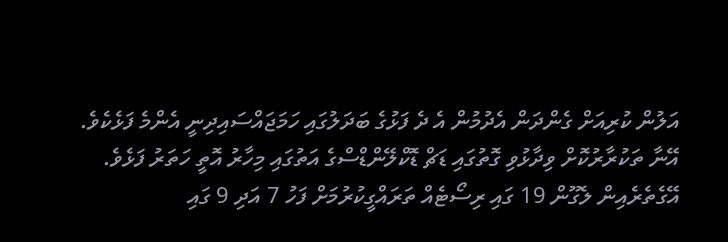އަލުން ކުރިއަށް ގެންދަން އެދުމުން އެ ދެ ފަޅުގެ ބަދަލުގައި ހަމަޖައްސައިދިނީ އެންމެ ފަޅެކެވެ.
އޭނާ ތަކުރާރުކޮށް ވިދާޅުވި ގޮތުގައި ޑަޗް ޑޮކްލޭންޑްސްގެ އަތުގައި މިހާރު އޮތީ ހަތަރު ފަޅެވެ.
އޭގެތެރެއިން ލެގޫން 19 ގައި ރިސޯޓެއް ތަރައްގީކުރުމަށް ފަހު 7 އަދި 9 ގައި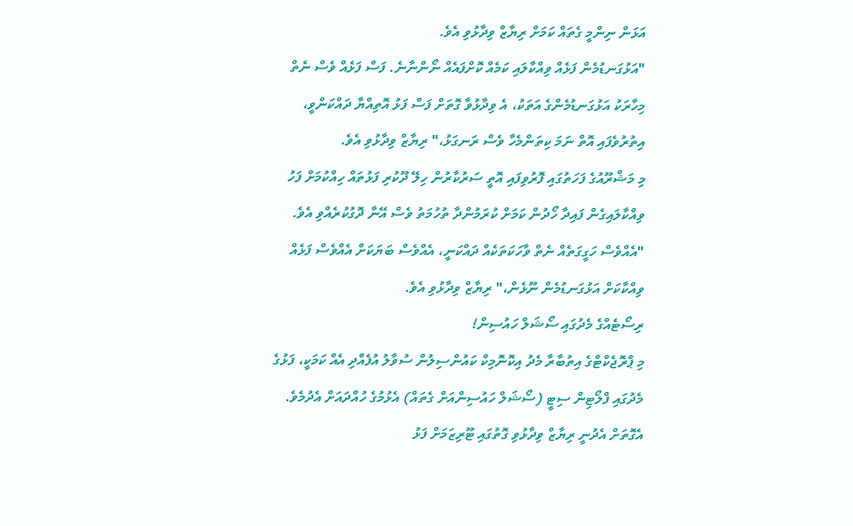އަޅަން ނިންމީ ގެތައް ކަމަށް ރިޔާޒް ވިދާޅުވި އެވެ.
"އަޅުގަނޑުމެން ފަޅެއް ވިއްކާލައި ކަމެއް ކޮށްފައެއް ނޯންނާނެ. ފަސް ފަޅެއް ވެސް ނެތް މިހާރަކު އަޅުގަނޑުމެންގެ އަތަކު، އެ ވިދާޅުވާ ގޮތަށް ފަސް ފަޅު އޮތިއްޔާ ދައްކަންވީ، އިތުރުވެފައި އޮތް ނަމަ ކިތަންމެހާ ވެސް ރަނގަޅު،" ރިޔާޒް ވިދާޅުވި އެވެ.
މި މަޝްރޫއުގެ ފަހަތުގައި ފޮރުވިފައި އޮތީ ސަރުކާރުން ހިލޭ ދޫކުރި ފަޅުތައް ހިއްކުމަށް ފަހު ވިއްކާލައިގެން ފައިދާ ހޯދުން ކަމަށް ކުރަމުންދާ ތުހުމަތު ވެސް އޭނާ ދޮގުކުރެއްވި އެވެ.
"އެއްވެސް ހަގީގަތެއް ނެތް ވާހަކަތަކެއް ދައްކަނީ، އެއްވެސް ބަޔަކަށް އެއްވެސް ފަޅެއް ވިއްކާކަށް އަޅުގަނޑުމެން ނޫޅެން،" ރިޔާޒް ވިދާޅުވި އެވެ.
ރިސޯޓެއްގެ މެދުގައި ސޯޝަލް ހައުސިން!
މި ޕްރޮޖެކްޓްގެ އިތުބާރާ މެދު އިކޮނޮމިކް ކައުންސިލުން ސުވާލު އުފެއްދި އެއް ކަމަކީ، ފަޅުގެ މެދުގައި ފްލޯޓިން ސިޓީ (ސޯޝަލް ހައުސިންއަށް ގެތައް) އެޅުމުގެ ހުއްދައަށް އެދުމެވެ. އެގޮތަށް އެދުނީ ރިޔާޒް ވިދާޅުވި ގޮތުގައި ޓޫރިޒަމަށް ފަޅު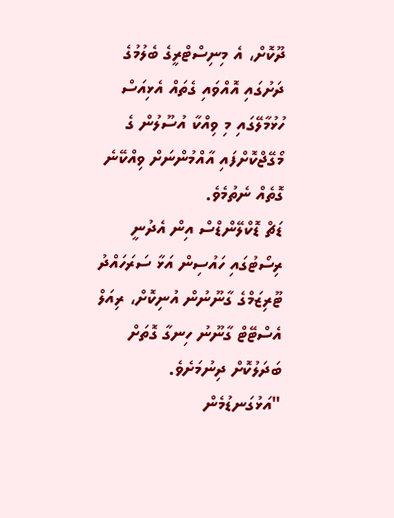ދޫކޮށް، އެ މިނިސްޓްރީގެ ބެލުމުގެ ދަށުގައި އޮއްވައި ގެތައް އެޅިއަސް ހުޅުމާލޭގައި މި ވިއްކާ އުސޫލުން ގެ މޯގޭޖްކޮށްފައި އާއްމުންނަށް ވިއްކޭނެ ގޮތެއް ނެތުމެވެ.
ޑަޗް ޑޮކްލޭންޑްސް އިން އެދުނީ ރިސޯޓުގައި ހައުސިން އަޅާ ސަރަހައްދު ޓޫރިޒަމްގެ ގާނޫނުން އުނިކޮށް، ރިއަލް އެސްޓޭޓް ގާނޫނު ހިނގާ ގޮތަށް ބަދަލުކޮށް ދިނުމަށެވެ.
"އަޅުގަނޑުމެން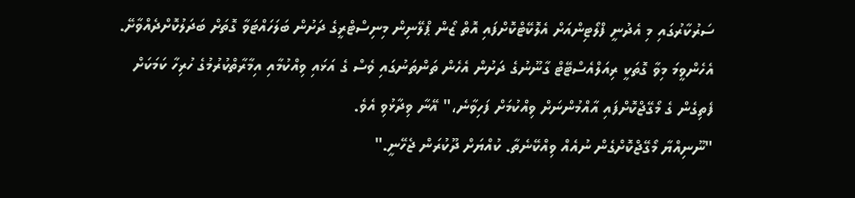ސަރުކާރުގައި މި އެދުނީ ފްލޯޓިންއަށް އެލޮކޭޓްކޮށްފައި އޮތް ޒޯން ޕްލޭނިން މިނިސްޓްރީގެ ދަށުން ބަލަހައްޓަވާ ގޮތަށް ބަދަލުކޮށްދެއްވާށޭ. އެހެންވީމަ މިވާ ގޮތަކީ ރިއަލްއެސްޓޭޓް ގާނޫނުގެ ދަށުން އެހެން ތަންތަނުގައި ވެސް ގެ އަޅައި ވިއްކުމާއި އިމާރާތްކުރުމުގެ ހުރިހާ ކަމަކަށް ފެތިގެން ގެ މޯގޭޖްކޮށްފައި އާއްމުންނަށް ވިއްކުމަށް ފަހިވާނެ،" އޭނާ ވިދާޅުވި އެވެ.
"ނޫނިއްޔާ މޯގޭޖްކޮށްގެން ނުއެއް ވިއްކޭނެތާ. ކުއްޔަށް ދޫކުރަން ޖެހޭނީ."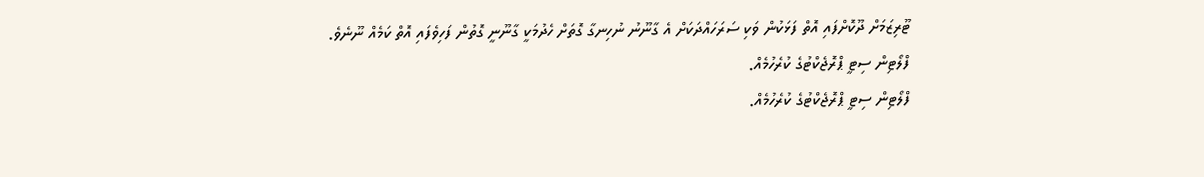ޓޫރިޒަމަށް ދޫކޮށްފައި އޮތް ފަޅަކުން ވަކި ސަރަހައްދަކަށް އެ ގާނޫނު ނުހިނގާ ގޮތަށް ހެދުމަކީ ގާނޫނީ ގޮތުން ފަހިވެފައި އޮތް ކަމެއް ނޫނެވެ.
ފްލޯޓިން ސިޓީ ޕްރޮޖެކްޓުގެ ކުރެހުމެއް.
ފްލޯޓިން ސިޓީ ޕްރޮޖެކްޓުގެ ކުރެހުމެއް.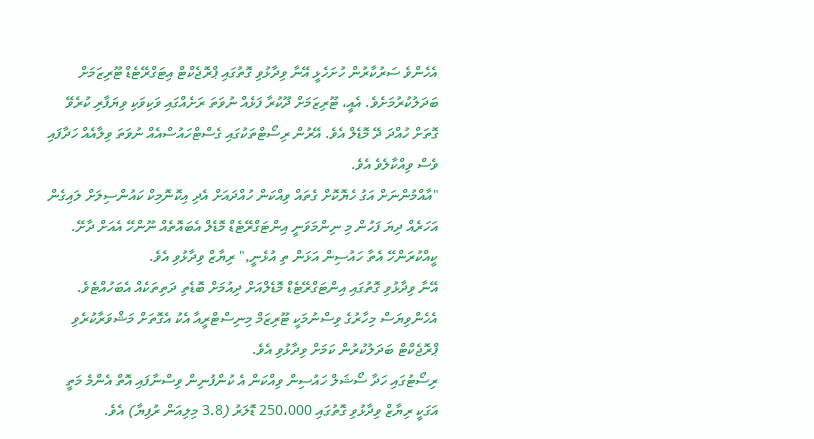އެހެންވެ ސަރުކާރުން ހުށަހެޅީ އޭނާ ވިދާޅުވި ގޮތުގައި ޕްރޮޖެކްޓް އިޓަގްރޭޓެޑް ޓޫރިޒަމަށް ބަދަލުކުރުމަށެވެ. އެއީ، ޓޫރިޒަމަށް ދޫކުރާ ފަޅެއް ނުވަތަ ރަށެއްގައި ވަކިވަކި ވިޔަފާރި ކުރެވޭ ގޮތަށް ހުއްދަ ދޭ މޮޑެލް އެވެ. އޭރުން ރިސޯޓްތަކުގައި ގެސްޓްހައުސްއެއް ނުވަތަ ވިލާއެއް ހަދާފައި ވެސް ވިއްކާލެވެ އެވެ.
"އާއްމުންނަށް އަގު ހެޔޮކޮށް ގެތައް ވިއްކަން ހުއްދައަށް އެދި އިކޮނޮމިކް ކައުންސިލަށް ލައިގެން އަހަރެއް ދިޔަ ފަހުން މި ނިންމަވަނީ އިންޓަގްރޭޓެޑް މޮޑެލް އެބައޮތެއް ނޫންހޭ އެއަށް ދާށޭ. ކީއްކުރަންހޭ އެތާ ހައުސިން އަޅަން ތި އުޅެނީ," ރިޔާޒް ވިދާޅުވި އެވެ.
އޭނާ ވިދާޅުވި ގޮތުގައި އިންޓަގްރޭޓެޑް މޮޑެލްއަށް ދިއުމަށް ބޮޑެތި ދަތިތަކެއް އެބަހުއްޓެވެ. އެހެންވިޔަސް މިހާރުގެ ވިސްނުމަކީ ޓޫރިޒަމް މިނިސްޓްރީއާ އެކު އެގޮތަށް މަޝްވަރާކުރެވި ޕްރޮޖެކްޓް ބަދަލުކުރުން ކަމަށް ވިދާޅުވި އެވެ.
ރިސޯޓުގައި ހަދާ ސޯޝަލް ހައުސިން ވިއްކަން އެ ކުންފުނިން ވިސްނާފައި އޮތް އެންމެ މަތީ އަގަކީ ރިޔާޒް ވިދާޅުވި ގޮތުގައި 250،000 ޑޮލަރު (3.8 މިލިއަން ރުފިޔާ) އެވެ.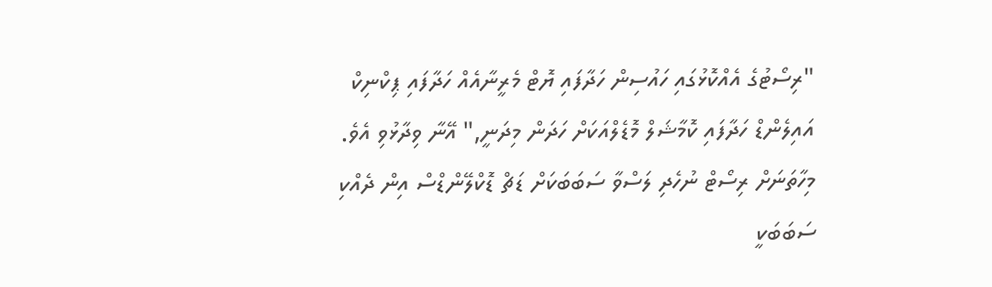"ރިސޯޓުގެ އެއްކޮޅުގައި ހައުސިން ހަދާފައި ޔޮޓް މެރީނާއެއް ހަދާފައި ޕިކްނިކް އައިލެންޑް ހަދާފައި ކޮމާޝަލް މޮޑެލްއަކަށް ހަދަން މިދަނީ," އޭނާ ވިދާޅުވި އެވެ.
މިހާތަނަށް ރިސޯޓް ނުހެދި ލަސްވާ ސަބަބަކަށް ޑަޗް ޑޮކްލޭންޑްސް އިން ދެއްކި ސަބަބަކީ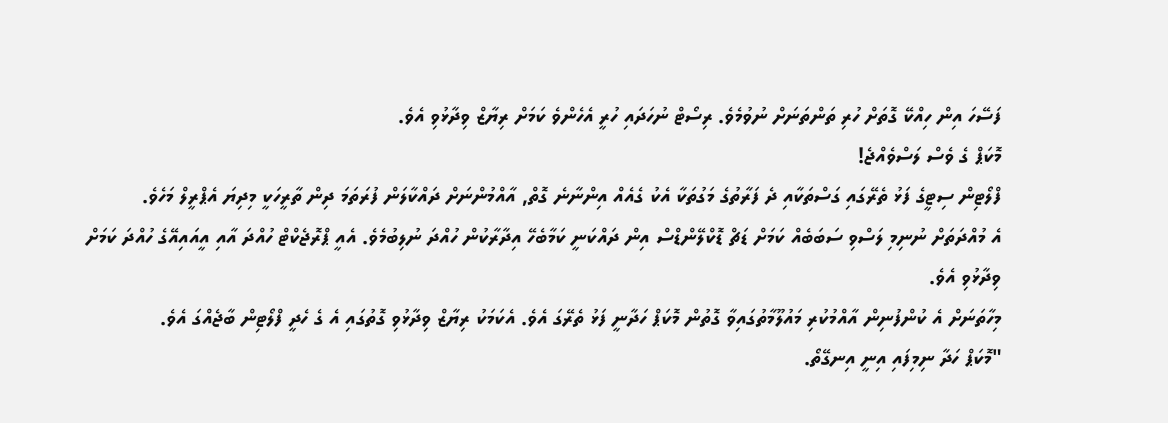ފަސޭހަ އިން ހިއްކޭ ގޮތަށް ހުރި ތަންތަނަށް ނުވުމެވެ. ރިސޯޓް ނުހަދައި ހުރީ އެހެންވެ ކަމަށް ރިޔާޒް ވިދާޅުވި އެވެ.
މޮކަޕް ގެ ވެސް ލަސްވެއްޖެ!
ފްލޯޓިން ސިޓީގެ ފަޅު ތެރޭގައި ގަސްތަކާއި ދެ ފަރާތުގެ މަގުތަކާ އެކު ގެއެއް އިންނާނެ ގޮތް, އާއްމުންނަށް ދައްކާލަން ފުރަތަމަ ދިން ތާރީހަކީ މިދިޔަ އެޕްރީލް މަހެވެ.
އެ މުއްދަތަށް ނުނިމި ލަސްވި ސަބަބެއް ކަމަށް ޑަޗް ޑޮކްލޭންޑްސް އިން ދައްކަނީ ކަމާބެހޭ އިދާރާކުން ހުއްދަ ނުލިބުމެވެ. އެއީ ޕްރޮޖެކްޓް ހުއްދަ އާއި އީއައިއޭގެ ހުއްދަ ކަމަށް ވިދާޅުވި އެވެ.
މިހާތަނަށް އެ ކުންފުނިން އާއްމުކުރި މައުލޫމާތުގައިވާ ގޮތުން މޮކަޕް ހަދާނީ ފަޅު ތެރޭގަ އެވެ. އެކަމަކު ރިޔާޒް ވިދާޅުވި ގޮތުގައި އެ ގެ ހެދީ ފްލޯޓިން ބާޖެއްގަ އެވެ.
"މޮކަޕް ހަދާ ނިމިފައި އިނީ އިނގޭތޯ.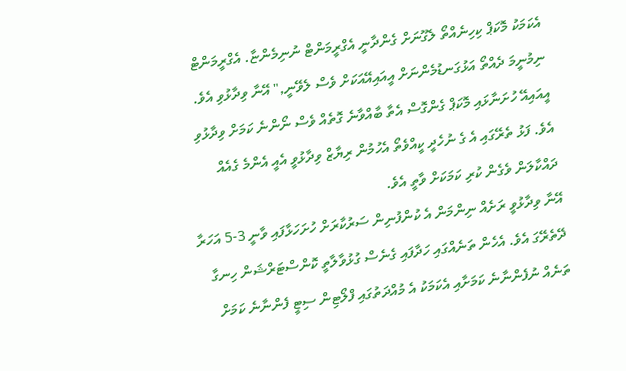އެކަމަކު މޮކަޕް ކިހިނެއްތޯ ލެގޫނަށް ގެންދާނީ އެގްރީމަންޓް ނުނިމެންޏާ. އެގްރީމަންޓް ނިމުނީމަ ދެއްތޯ އަޅުގަނޑުމެންނަށް އީއައިއޭއަކަށް ވެސް ލެވޭނީ," އޭނާ ވިދާޅުވި އެވެ.
އީއައިއޭ ހުށަނާޅައި މޮކަޕް ގެންގޮސް އެތާ ބާއްވާނެ ގޮތެއް ވެސް ނޯންނެ ކަމަށް ވިދާޅުވި އެވެ. ފަޅު ތެރޭގައި އެ ގެ ނުހެދީ ކީއްވެތޯ އެހުމުން ރިޔާޒް ވިދާޅުވީ އެއީ އެންމެ ގެއެއް ދައްކާލަން ވެގެން ކުރި ކަމަކަށް ވާތީ އެވެ.
އޭނާ ވިދާޅުވީ ރަށެއް ނިންމަން އެ ކުންފުނިން ސަރުކާރަށް ހުށަހަޅާފައި ވާނީ 3-5 އަހަރާ ދޭތެރޭގަ އެވެ. އެހެން ތަނެއްގައި ހަދާފައި ގެނެސް ގުޅުވާލާތީ ކޮންސްޓަރްޝަން ހިނގާ ތަނެއް ނުފެންނާނެ ކަމަށާއި އެކަމަކު އެ މުއްދަތުގައި ފްލޯޓިން ސިޓީ ފެންނާނެ ކަމަށް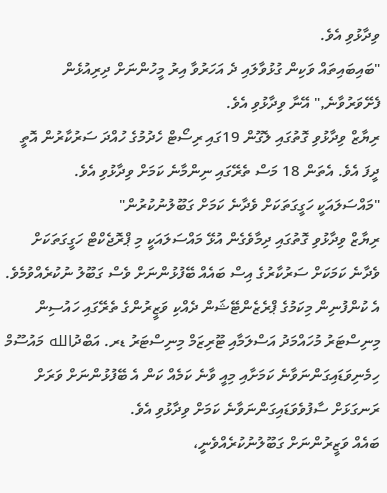ވިދާޅުވި އެވެ.
"ބައިބައިތައް ވަކިން ގުޅުވާލައި ދެ އަހަރުވާ އިރު މީހުންނަށް ދިރިއުޅެން ފެށޭވަރުވާނެ," އޭނާ ވިދާޅުވި އެވެ.
ރިޔާޒް ވިދާޅުވި ގޮތުގައި ލެގޫން 19ގައި ރިސޯޓް ހެދުމުގެ ހުއްދަ ސަރުކާރުން އޮތީ ދީފަ އެވެ. އެތަން 18 މަސް ތެރޭގައި ނިންމާނެ ކަމަށް ވިދާޅުވި އެވެ.
"މައްސަލައަކީ ހަގީގަތަކަށް ވެދާނެ ކަމަށް ގަބޫލުނުކުރުން"
ރިޔާޒް ވިދާޅުވި ގޮތުގައި ދިމާވެގެން އުޅޭ މައްސަލައަކީ މި ޕްރޮޖެކްޓް ހަގީގަތަކަށް ވެދާނެ ކަމަކަށް ސަރުކާރުގެ އިސް ބައެއް ބޭފުޅުންނަށް ވެސް ގަބޫލު ނުކުރެއްވުމެވެ. އެ ކުންފުނިން މިކަމުގެ ޕްރެޒެންޓޭޝަން ދެއްކި ވަޒީރުންގެ ތެރޭގައި ހައުސިން މިނިސްޓަރު މުހައްމަދު އަސްލަމާއި ޓޫރިޒަމް މިނިސްޓަރު ޑރ. އަބްދުالله މައުސޫމް ހިމެނިވަޑައިގަންނަވާނެ ކަމަށާއި މިއީ ވާނެ ކަމެއް ކަން އެ ބޭފުޅުންނަށް ވަރަށް ރަނގަޅަށް ސާފުވެވަޑައިގަންނަވާނެ ކަމަށް ވިދާޅުވި އެވެ.
ބައެއް ވަޒީރުންނަށް ގަބޫލުނުކުރެއްވެނީ،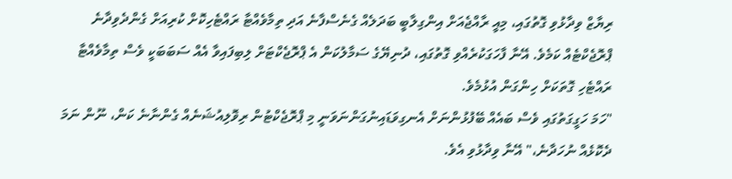ރިޔާޒް ވިދާޅުވި ގޮތުގައި، މިއީ ރާއްޖެއަށް އިންގިލާބީ ބަދަލެއް ގެނެސްފާނެ އަދި ތިމާވެއްޓާ ރައްޓެހިކޮށް ކުރިއަށް ގެންދެވިދާނެ ޕްރޮޖެކްޓެއް ކަމެވެ. އޭނާ ފާހަގަކުރެއްވި ގޮތުގައި، ދުނިޔޭގެ ސަމާލުކަން އެ ޕްރޮޖެކްޓަށް ލިބިފައިވާ އެއް ސަބަބަކީ ވެސް ތިމާވެއްޓާ ރައްޓެހި ގޮތަކަށް ހިންގަން އުޅުމެވެ.
"ހަމަ ހަގީގަތުގައި ވެސް ބައެއް ބޭފުޅުންނަށް އެނގިވަޑައިނުގަންނަވަނީ މި ޕްރޮޖެކްޓުން ރިވޮލިއުޝަނެއް ގެންނާނެ ކަން، ނޫން ނަމަ ދެކޮޅެއް ނުހަދާނެ،" އޭނާ ވިދާޅުވި އެވެ.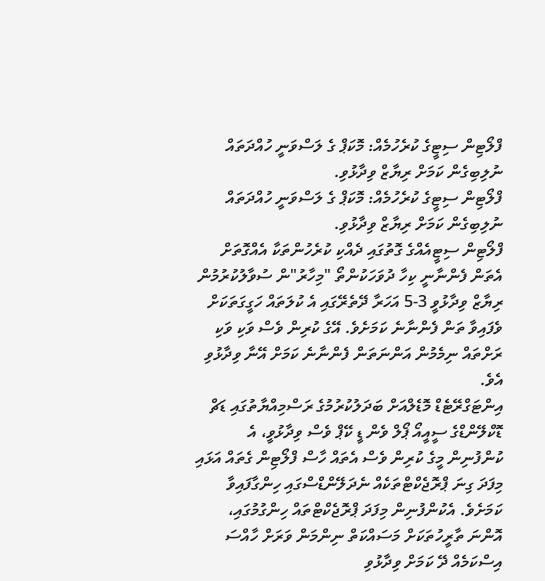ފްލޯޓިން ސިޓީގެ ކުރެހުމެއް: މޮކަޕް ގެ ލަސްވަނީ ހުއްދަތައް ނުލިބިގެން ކަމަށް ރިޔާޒް ވިދާޅުވި.
ފްލޯޓިން ސިޓީގެ ކުރެހުމެއް: މޮކަޕް ގެ ލަސްވަނީ ހުއްދަތައް ނުލިބިގެން ކަމަށް ރިޔާޒް ވިދާޅުވި.
ފްލޯޓިން ސިޓީއެއްގެ ގޮތުގައި ދެއްކި ކުރެހުންތަކާ އެއްގޮތަށް އެތަން ފެންނާނީ ކިހާ ދުވަހަކުންތޯ "މިހާރު"ން ސުވާލުކުރުމުން ރިޔާޒް ވިދާޅުވީ 3-5 އަހަރާ ދޭތެރޭގައި އެ ކުލަތައް ހަގީގަތަކަށް ވެފައިވާ ތަން ފެންނާނެ ކަމަށެވެ. އޭގެ ކުރިން ވެސް ވަކި ވަކި ރަށްތައް ނިމެމުން އަންނަތަން ފެންނާނެ ކަމަށް އޭނާ ވިދާޅުވި އެވެ.
އިންޓަގްރޭޓެޑް މޮޑެލްއަށް ބަދަލުކުރުމުގެ ރަސްމިއްޔާތުގައި ޑަޗް ޑޮކްލޭންޑްގެ ސީއީއޯ ޕޯލް ވެން ޑީ ކޭޕް ވެސް ވިދާޅުވީ، އެ ކުންފުނިން މީގެ ކުރިން ވެސް އެތައް ހާސް ފްލޯޓިން ގެތައް އަޅައި މިފަދަ ގިނަ ޕްރޮޖެކްޓްތަކެއް ނެދަލޭންޑްސްގައި ހިންގާފައިވާ ކަމަށެވެ. އެކުންފުނިން މިފަދަ ޕްރޮޖެކްޓްތައް ހިންގުމުގައި، އޮންނަ ތާރީހުތަކަށް މަސައްކަތް ނިންމަން ވަރަށް ހާއްސަ އިސްކަމެއް ދޭ ކަމަށް ވިދާޅުވި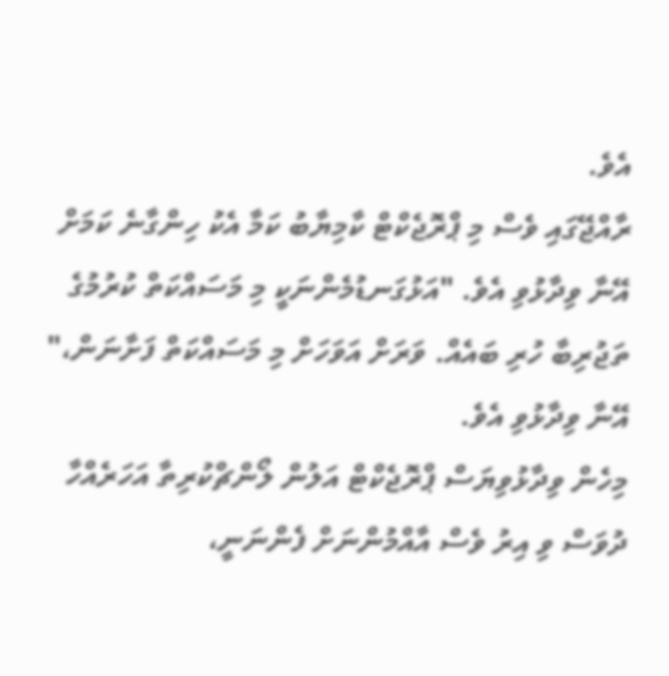އެވެ.
ރާއްޖޭގައި ވެސް މި ޕްރޮޖެކްޓް ކާމިޔާބު ކަމާ އެކު ހިންގާނެ ކަމަށް އޭނާ ވިދާޅުވި އެވެ. "އަޅުގަނޑުމެންނަކީ މި މަސައްކަތް ކުރުމުގެ ތަޖުރިބާ ހުރި ބައެއް. ވަރަށް އަވަހަށް މި މަސައްކަތް ފަށާނަން،" އޭނާ ވިދާޅުވި އެވެ.
މިހެން ވިދާޅުވިޔަސް ޕްރޮޖެކްޓް އަލުން ލޯންޗްކުރިތާ އަހަރެއްހާ ދުވަސް ވި އިރު ވެސް އާއްމުންނަށް ފެންނަނީ،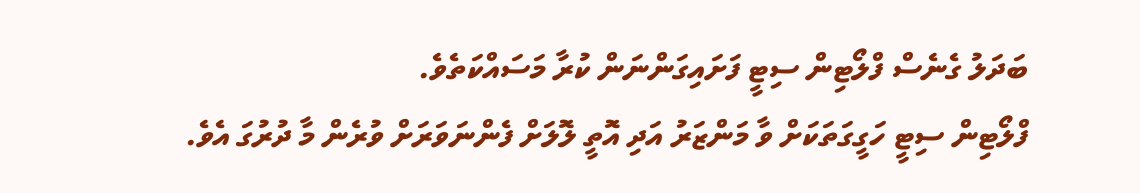ބަދަލު ގެނެސް ފްލޯޓިން ސިޓީ ފަށައިގަންނަން ކުރާ މަސައްކަތެވެ.
ފްލޯޓިން ސިޓީ ހަގީގަތަކަށް ވާ މަންޒަރު އަދި އޮތީ ލޮލަށް ފެންނަވަރަށް ވުރެން މާ ދުރުގަ އެވެ.